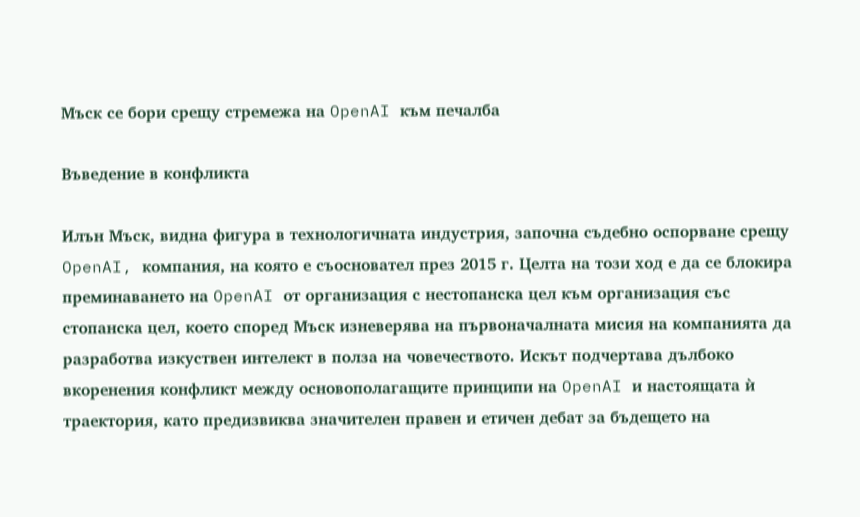Мъск се бори срещу стремежа на OpenAI към печалба

Въведение в конфликта

Илън Мъск, видна фигура в технологичната индустрия, започна съдебно оспорване срещу OpenAI, компания, на която е съосновател през 2015 г. Целта на този ход е да се блокира преминаването на OpenAI от организация с нестопанска цел към организация със стопанска цел, което според Мъск изневерява на първоначалната мисия на компанията да разработва изкуствен интелект в полза на човечеството. Искът подчертава дълбоко вкоренения конфликт между основополагащите принципи на OpenAI и настоящата ѝ траектория, като предизвиква значителен правен и етичен дебат за бъдещето на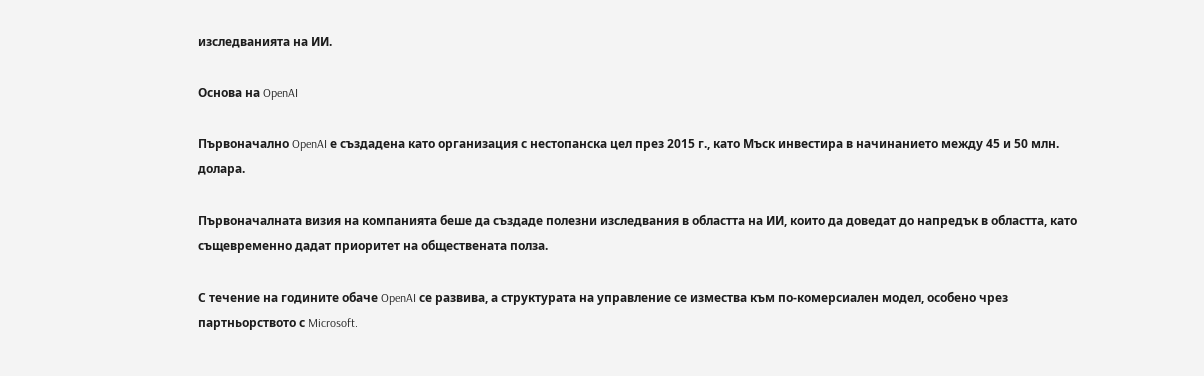изследванията на ИИ.

Основа на OpenAI

Първоначално OpenAI е създадена като организация с нестопанска цел през 2015 г., като Мъск инвестира в начинанието между 45 и 50 млн. долара.

Първоначалната визия на компанията беше да създаде полезни изследвания в областта на ИИ, които да доведат до напредък в областта, като същевременно дадат приоритет на обществената полза.

С течение на годините обаче OpenAI се развива, а структурата на управление се измества към по-комерсиален модел, особено чрез партньорството с Microsoft.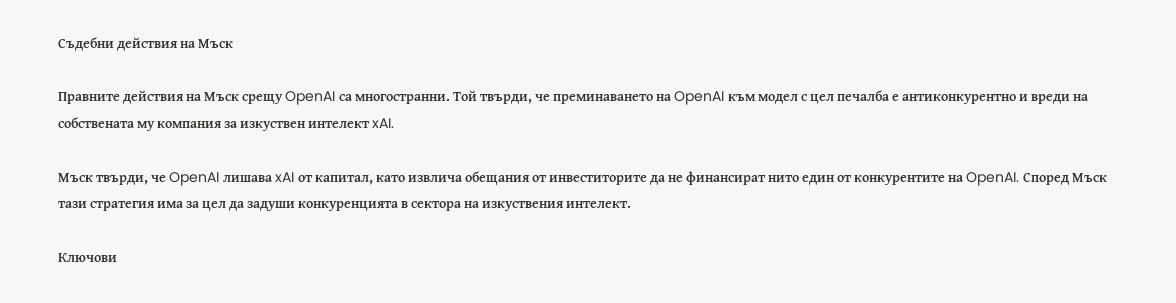Съдебни действия на Мъск

Правните действия на Мъск срещу OpenAI са многостранни. Той твърди, че преминаването на OpenAI към модел с цел печалба е антиконкурентно и вреди на собствената му компания за изкуствен интелект xAI.

Мъск твърди, че OpenAI лишава xAI от капитал, като извлича обещания от инвеститорите да не финансират нито един от конкурентите на OpenAI. Според Мъск тази стратегия има за цел да задуши конкуренцията в сектора на изкуствения интелект.

Ключови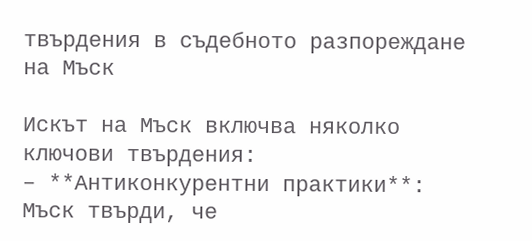твърдения в съдебното разпореждане на Мъск

Искът на Мъск включва няколко ключови твърдения:
– **Антиконкурентни практики**: Мъск твърди, че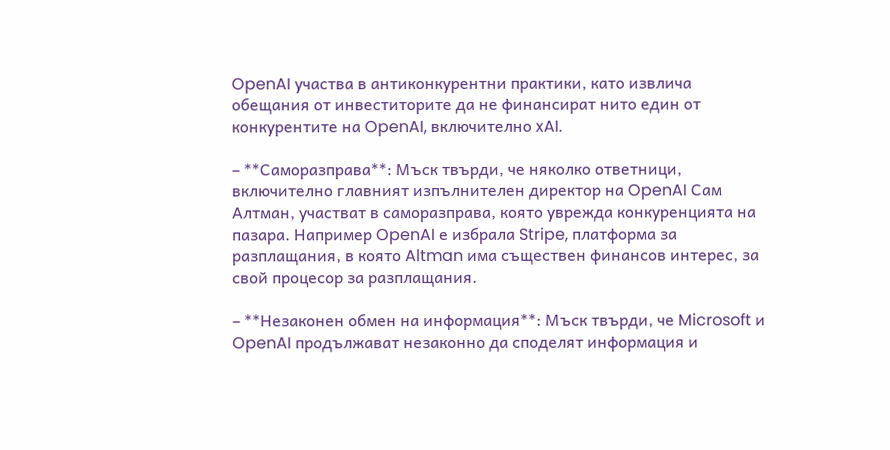OpenAI участва в антиконкурентни практики, като извлича обещания от инвеститорите да не финансират нито един от конкурентите на OpenAI, включително xAI.

– **Саморазправа**: Мъск твърди, че няколко ответници, включително главният изпълнителен директор на OpenAI Сам Алтман, участват в саморазправа, която уврежда конкуренцията на пазара. Например OpenAI е избрала Stripe, платформа за разплащания, в която Altman има съществен финансов интерес, за свой процесор за разплащания.

– **Незаконен обмен на информация**: Мъск твърди, че Microsoft и OpenAI продължават незаконно да споделят информация и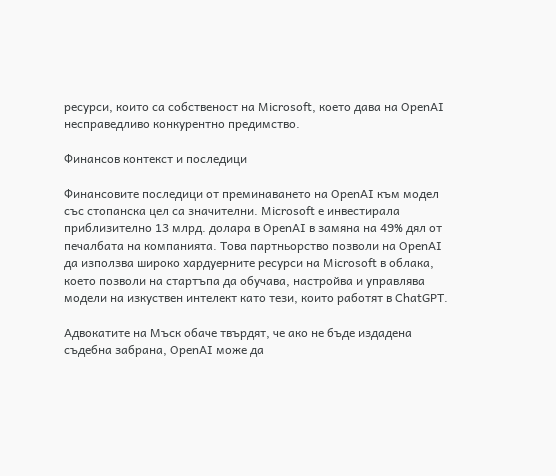ресурси, които са собственост на Microsoft, което дава на OpenAI несправедливо конкурентно предимство.

Финансов контекст и последици

Финансовите последици от преминаването на OpenAI към модел със стопанска цел са значителни. Microsoft е инвестирала приблизително 13 млрд. долара в OpenAI в замяна на 49% дял от печалбата на компанията. Това партньорство позволи на OpenAI да използва широко хардуерните ресурси на Microsoft в облака, което позволи на стартъпа да обучава, настройва и управлява модели на изкуствен интелект като тези, които работят в ChatGPT.

Адвокатите на Мъск обаче твърдят, че ако не бъде издадена съдебна забрана, OpenAI може да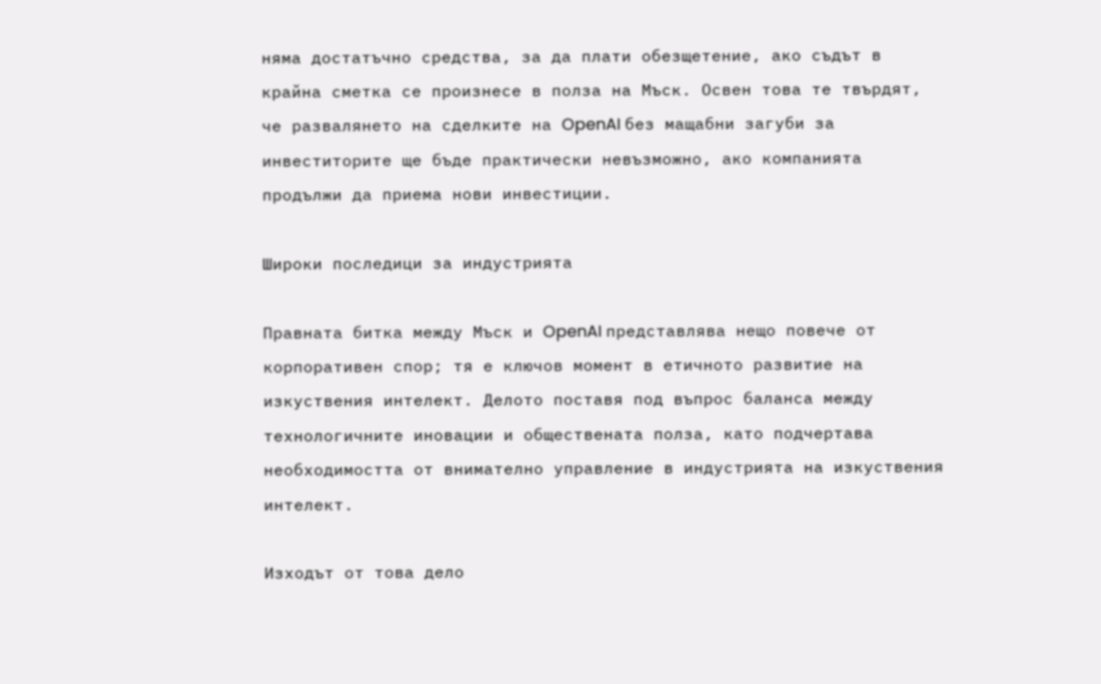няма достатъчно средства, за да плати обезщетение, ако съдът в крайна сметка се произнесе в полза на Мъск. Освен това те твърдят, че развалянето на сделките на OpenAI без мащабни загуби за инвеститорите ще бъде практически невъзможно, ако компанията продължи да приема нови инвестиции.

Широки последици за индустрията

Правната битка между Мъск и OpenAI представлява нещо повече от корпоративен спор; тя е ключов момент в етичното развитие на изкуствения интелект. Делото поставя под въпрос баланса между технологичните иновации и обществената полза, като подчертава необходимостта от внимателно управление в индустрията на изкуствения интелект.

Изходът от това дело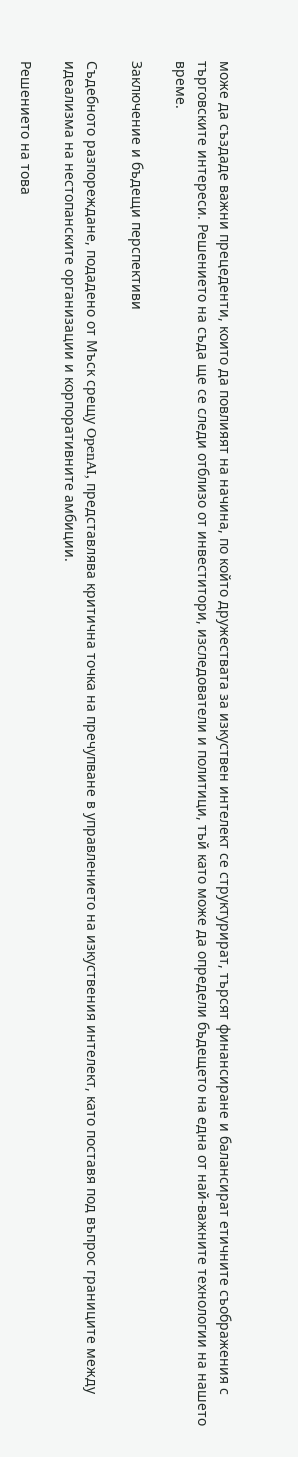може да създаде важни прецеденти, които да повлияят на начина, по който дружествата за изкуствен интелект се структурират, търсят финансиране и балансират етичните съображения с търговските интереси. Решението на съда ще се следи отблизо от инвеститори, изследователи и политици, тъй като може да определи бъдещето на една от най-важните технологии на нашето време.

Заключение и бъдещи перспективи

Съдебното разпореждане, подадено от Мъск срещу OpenAI, представлява критична точка на пречупване в управлението на изкуствения интелект, като поставя под въпрос границите между идеализма на нестопанските организации и корпоративните амбиции.

Решението на това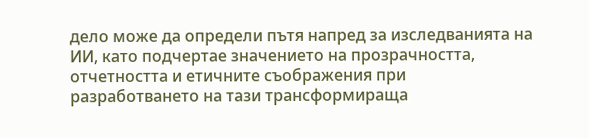дело може да определи пътя напред за изследванията на ИИ, като подчертае значението на прозрачността, отчетността и етичните съображения при разработването на тази трансформираща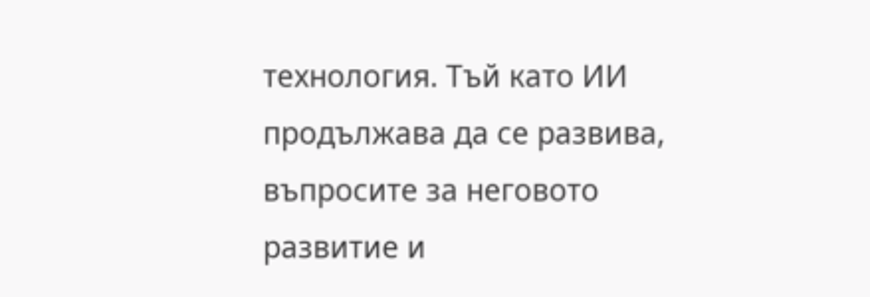технология. Тъй като ИИ продължава да се развива, въпросите за неговото развитие и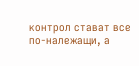контрол стават все по-належащи, а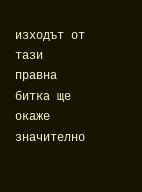изходът от тази правна битка ще окаже значително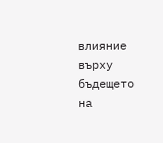влияние върху бъдещето на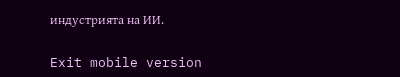индустрията на ИИ.

Exit mobile version